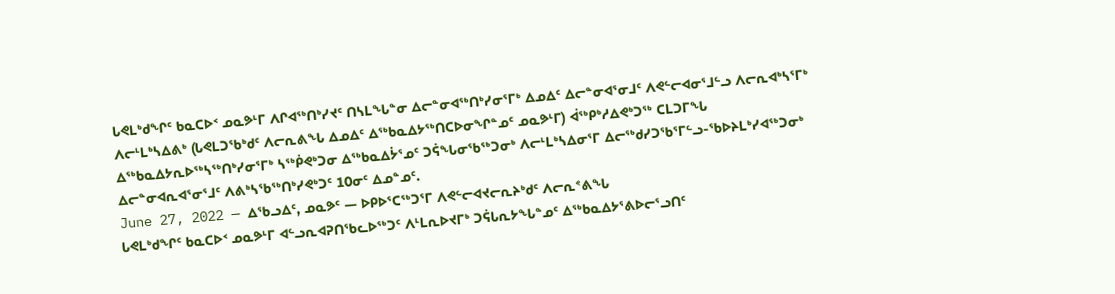ᒐᕙᒪᒃᑯᖏᑦ ᑲᓇᑕᐅᑉ ᓄᓇᕗᒻᒥ ᐱᒋᐊᖅᑎᒃᓯᔪᑦ ᑎᓴᒪᖓᓐᓂ ᐃᓕᓐᓂᐊᖅᑎᒃᓯᓂᕐᒥᒃ ᐃᓄᐃᑦ ᐃᓕᓐᓂᐊᕐᓂᒧᑦ ᐱᕙᓪᓕᐊᓂᕐᒧᓪᓗ ᐱᓕᕆᐊᒃᓴᕐᒥᒃ
ᐱᓕᒻᒪᒃᓴᐃᕕᒃ (ᒐᕙᒪᑐᖃᒃᑯᑦ ᐱᓕᕆᕕᖓ ᐃᓄᐃᑦ ᐃᖅᑲᓇᐃᔭᖅᑎᑕᐅᓂᖏᓐᓄᑦ ᓄᓇᕗᒻᒥ) ᐋᖅᑭᒃᓱᐃᕙᒃᑐᖅ ᑕᒪᑐᒥᖓ ᐃᖅᑲᓇᐃᔭᕆᐅᖅᓴᖅᑎᒃᓯᓂᕐᒥᒃ ᓴᖅᑮᕙᒃᑐᓂ ᐃᖅᑲᓇᐃᔮᕐᓄᑦ ᑐᕌᖓᓂᖃᖅᑐᓂᒃ ᐱᓕᒻᒪᒃᓴᐃᓂᕐᒥ ᐃᓕᖅᑯᓯᑐᖃᕐᒥᓪᓗ-ᖃᐅᔨᒪᒃᓯᐊᖅᑐᓂᒃ ᐃᓕᓐᓂᐊᕆᐊᕐᓂᕐᒧᑦ ᐱᕕᒃᓴᖃᖅᑎᒃᓯᕙᒃᑐᑦ 10ᓂᑦ ᐃᓄᓐᓄᑦ.
June 27, 2022 — ᐃᖃᓗᐃᑦ, ᓄᓇᕗᑦ — ᐅᑭᐅᕐᑕᖅᑐᕐᒥ ᐱᕙᓪᓕᐊᔪᓕᕆᔨᒃᑯᑦ ᐱᓕᕆᕝᕕᖓ
ᒐᕙᒪᒃᑯᖏᑦ ᑲᓇᑕᐅᑉ ᓄᓇᕗᒻᒥ ᐊᓪᓗᕆᐊᕈᑎᖃᓚᐅᖅᑐᑦ ᐱᒻᒪᕆᐅᔪᒥᒃ ᑐᕌᒐᕆᔭᖓᓐᓄᑦ ᐃᖅᑲᓇᐃᔭᕐᕕᐅᓕᕐᓗᑎᑦ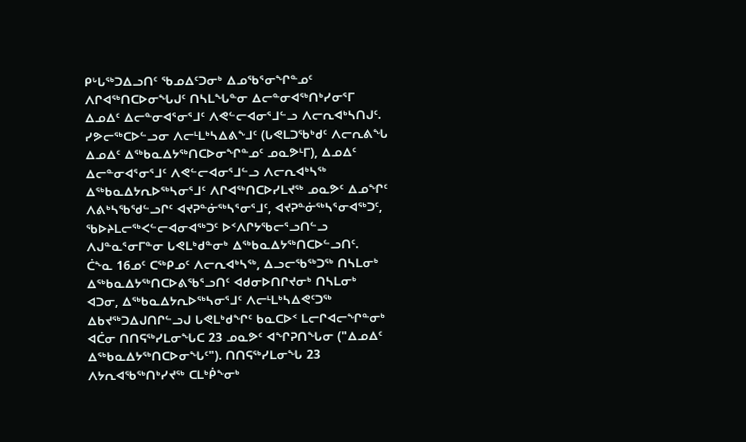ᑭᒡᒐᖅᑐᐃᓗᑎᑦ ᖃᓄᐃᑦᑐᓂᒃ ᐃᓄᖃᕐᓂᖏᓐᓄᑦ ᐱᒋᐊᖅᑎᑕᐅᓂᖓᒍᑦ ᑎᓴᒪᖓᓐᓂ ᐃᓕᓐᓂᐊᖅᑎᒃᓯᓂᕐᒥ ᐃᓄᐃᑦ ᐃᓕᓐᓂᐊᕐᓂᕐᒧᑦ ᐱᕙᓪᓕᐊᓂᕐᒧᓪᓗ ᐱᓕᕆᐊᒃᓴᑎᒍᑦ. ᓯᕗᓕᖅᑕᐅᓪᓗᓂ ᐱᓕᒻᒪᒃᓴᐃᕕᖕᒧᑦ (ᒐᕙᒪᑐᖃᒃᑯᑦ ᐱᓕᕆᕕᖓ ᐃᓄᐃᑦ ᐃᖅᑲᓇᐃᔭᖅᑎᑕᐅᓂᖏᓐᓄᑦ ᓄᓇᕗᒻᒥ), ᐃᓄᐃᑦ ᐃᓕᓐᓂᐊᕐᓂᕐᒧᑦ ᐱᕙᓪᓕᐊᓂᕐᒧᓪᓗ ᐱᓕᕆᐊᒃᓴᖅ ᐃᖅᑲᓇᐃᔭᕆᐅᖅᓴᓂᕐᒧᑦ ᐱᒋᐊᖅᑎᑕᐅᓯᒪᔪᖅ ᓄᓇᕗᑦ ᐃᓄᖏᑦ ᐱᕕᒃᓴᖃᖁᓪᓗᒋᑦ ᐊᔪᕈᓐᓃᖅᓴᕐᓂᕐᒧᑦ, ᐊᔪᕈᓐᓃᖅᓴᕐᓂᐊᖅᑐᑦ, ᖃᐅᔨᒪᓕᖅᐸᓪᓕᐊᓂᐊᖅᑐᑦ ᐅᑉᐱᒋᔭᖃᓕᕐᓗᑎᓪᓗ ᐱᒍᓐᓇᕐᓂᒥᓐᓂ ᒐᕙᒪᒃᑯᓐᓂᒃ ᐃᖅᑲᓇᐃᔭᖅᑎᑕᐅᓪᓗᑎᑦ.
ᑖᖕᓇ 16ᓄᑦ ᑕᖅᑭᓄᑦ ᐱᓕᕆᐊᒃᓴᖅ, ᐃᓗᓕᖃᖅᑐᖅ ᑎᓴᒪᓂᒃ ᐃᖅᑲᓇᐃᔭᖅᑎᑕᐅᕕᖃᕐᓗᑎᑦ ᐊᑯᓂᐅᑎᒋᔪᓂᒃ ᑎᓴᒪᓂᒃ ᐊᑐᓂ, ᐃᖅᑲᓇᐃᔭᕆᐅᖅᓴᓂᕐᒧᑦ ᐱᓕᒻᒪᒃᓴᐃᕙᑦᑐᖅ ᐃᑲᔪᖅᑐᐃᒍᑎᒋᓪᓗᒍ ᒐᕙᒪᒃᑯᖏᑦ ᑲᓇᑕᐅᑉ ᒪᓕᒋᐊᓕᖏᓐᓂᒃ ᐊᑖᓂ ᑎᑎᕋᖅᓯᒪᓂᖓᑕ 23 ᓄᓇᕗᑦ ᐊᖏᕈᑎᖓᓂ ("ᐃᓄᐃᑦ ᐃᖅᑲᓇᐃᔭᖅᑎᑕᐅᓂᖓᑦ"). ᑎᑎᕋᖅᓯᒪᓂᖓ 23 ᐱᔭᕆᐊᖃᖅᑎᒃᓯᔪᖅ ᑕᒪᒃᑮᖕᓂᒃ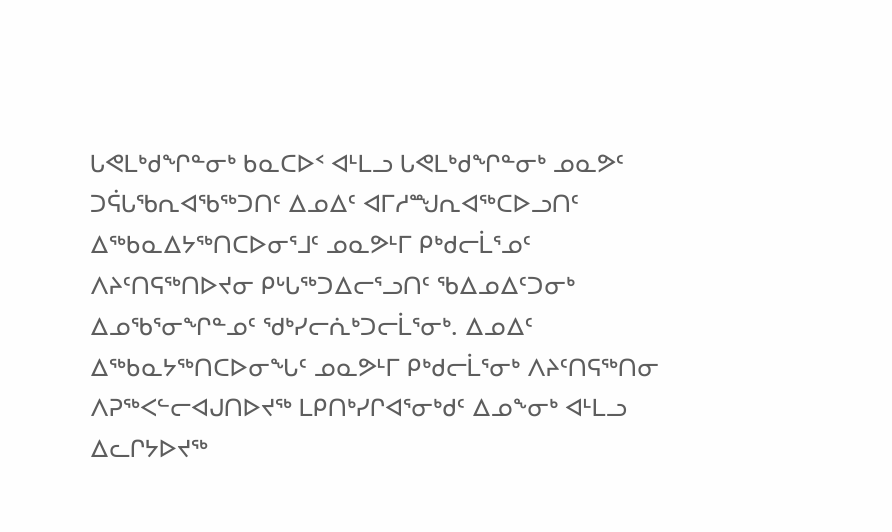ᒐᕙᒪᒃᑯᖏᓐᓂᒃ ᑲᓇᑕᐅᑉ ᐊᒻᒪᓗ ᒐᕙᒪᒃᑯᖏᓐᓂᒃ ᓄᓇᕗᑦ ᑐᕌᒐᖃᕆᐊᖃᖅᑐᑎᑦ ᐃᓄᐃᑦ ᐊᒥᓱᙳᕆᐊᖅᑕᐅᓗᑎᑦ ᐃᖅᑲᓇᐃᔭᖅᑎᑕᐅᓂᕐᒧᑦ ᓄᓇᕗᒻᒥ ᑭᒃᑯᓕᒫᕐᓄᑦ ᐱᔨᑦᑎᕋᖅᑎᐅᔪᓂ ᑭᒡᒐᖅᑐᐃᓕᕐᓗᑎᑦ ᖃᐃᓄᐃᑦᑐᓂᒃ ᐃᓄᖃᕐᓂᖏᓐᓄᑦ ᖁᒃᓯᓕᕇᒃᑐᓕᒫᕐᓂᒃ. ᐃᓄᐃᑦ ᐃᖅᑲᓇᔭᖅᑎᑕᐅᓂᖓᑦ ᓄᓇᕗᒻᒥ ᑭᒃᑯᓕᒫᕐᓂᒃ ᐱᔨᑦᑎᕋᖅᑎᓂ ᐱᕈᖅᐸᓪᓕᐊᒍᑎᐅᔪᖅ ᒪᑭᑎᒃᓯᒋᐊᕐᓂᒃᑯᑦ ᐃᓄᖕᓂᒃ ᐊᒻᒪᓗ ᐃᓚᒋᔭᐅᔪᖅ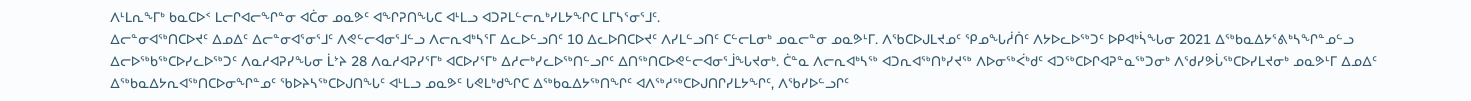ᐱᒻᒪᕆᖕᒥᒃ ᑲᓇᑕᐅᑉ ᒪᓕᒋᐊᓕᖏᓐᓂ ᐊᑖᓂ ᓄᓇᕗᑦ ᐊᖏᕈᑎᖓᑕ ᐊᒻᒪᓗ ᐊᑐᕈᒪᓪᓕᕆᒃᓯᒪᔭᖏᑕ ᒪᒥᓴᕐᓂᕐᒧᑦ.
ᐃᓕᓐᓂᐊᖅᑎᑕᐅᔪᑦ ᐃᓄᐃᑦ ᐃᓕᓐᓂᐊᕐᓂᕐᒧᑦ ᐱᕙᓪᓕᐊᓂᕐᒧᓪᓗ ᐱᓕᕆᐊᒃᓴᕐᒥ ᐃᓚᐅᓪᓗᑎᑦ 10 ᐃᓚᐅᑎᑕᐅᔪᑦ ᐱᓯᒪᓪᓗᑎᑦ ᑕᓪᓕᒪᓂᒃ ᓄᓇᓕᓐᓂ ᓄᓇᕗᒻᒥ. ᐱᖃᑕᐅᒍᒪᔪᓄᑦ ᕿᓄᖓᓲᑏᑦ ᐱᔭᐅᓚᐅᖅᑐᑦ ᐅᑭᐊᒃᓵᖓᓂ 2021 ᐃᖅᑲᓇᐃᔭᕐᕕᒃᓴᖏᓐᓄᓪᓗ ᐃᓕᐅᖅᑲᖅᑕᐅᓯᓚᐅᖅᑐᑦ ᐱᓇᓱᐊᕈᓯᖓᓂ ᒫᔾᔨ 28 ᐱᓇᓱᐊᕈᓯᕐᒥᒃ ᐊᑕᐅᓯᕐᒥᒃ ᐃᓱᓕᒃᓯᓚᐅᖅᑎᓪᓗᒋᑦ ᐃᑎᖅᑎᑕᐅᕙᓪᓕᐊᓂᕐᒨᖓᔪᓂᒃ. ᑖᓐᓇ ᐱᓕᕆᐊᒃᓴᖅ ᐊᑐᕆᐊᖅᑎᒃᓯᔪᖅ ᐱᐅᓂᖅᐹᒃᑯᑦ ᐊᑐᖅᑕᐅᒋᐊᕈᓐᓇᖅᑐᓂᒃ ᐱᖁᓯᕗᒑᖅᑕᐅᓯᒪᔪᓂᒃ ᓄᓇᕗᒻᒥ ᐃᓄᐃᑦ ᐃᖅᑲᓇᐃᔭᕆᐊᖅᑎᑕᐅᓂᖏᓐᓄᑦ ᖃᐅᔨᓴᖅᑕᐅᒍᑎᖓᑦ ᐊᒻᒪᓗ ᓄᓇᕗᑦ ᒐᕙᒪᒃᑯᖏᑕ ᐃᖅᑲᓇᐃᔭᖅᑎᖏᑦ ᐊᐱᖅᓱᖅᑕᐅᒍᑎᒋᓯᒪᔭᖏᑦ, ᐱᖃᓯᐅᓪᓗᒋᑦ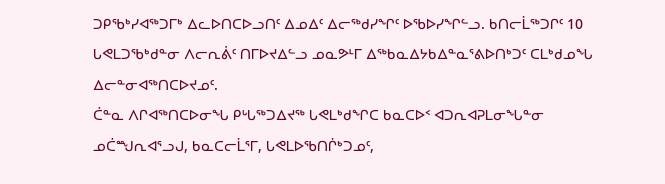ᑐᑭᖃᒃᓯᐊᖅᑐᒥᒃ ᐃᓚᐅᑎᑕᐅᓗᑎᑦ ᐃᓄᐃᑦ ᐃᓕᖅᑯᓯᖏᑦ ᐅᖃᐅᓯᖏᓪᓗ. ᑲᑎᓕᒫᖅᑐᒋᑦ 10 ᒐᕙᒪᑐᖃᒃᑯᓐᓂ ᐱᓕᕆᕖᑦ ᑎᒥᐅᔪᐃᓪᓗ ᓄᓇᕗᒻᒥ ᐃᖅᑲᓇᐃᔭᑲᐃᓐᓇᕐᕕᐅᑎᒃᑐᑦ ᑕᒪᒃᑯᓄᖓ ᐃᓕᓐᓂᐊᖅᑎᑕᐅᔪᓄᑦ.
ᑖᓐᓇ ᐱᒋᐊᖅᑎᑕᐅᓂᖓ ᑭᒡᒐᖅᑐᐃᔪᖅ ᒐᕙᒪᒃᑯᖏᑕ ᑲᓇᑕᐅᑉ ᐊᑐᕆᐊᕈᒪᓂᖓᓐᓂ ᓄᑖᙳᕆᐊᕐᓗᒍ, ᑲᓇᑕᓕᒫᕐᒥ, ᒐᕙᒪᐅᖃᑎᒌᒃᑐᓄᑦ,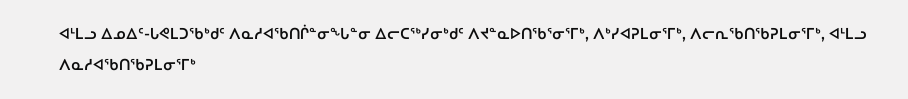ᐊᒻᒪᓗ ᐃᓄᐃᑦ-ᒐᕙᒪᑐᖃᒃᑯᑦ ᐱᓇᓱᐊᖃᑎᒌᓐᓂᖓᓐᓂ ᐃᓕᑕᖅᓯᓂᒃᑯᑦ ᐱᔪᓐᓇᐅᑎᖃᕐᓂᕐᒥᒃ, ᐱᒃᓯᐊᕈᒪᓂᕐᒥᒃ, ᐱᓕᕆᖃᑎᖃᕈᒪᓂᕐᒥᒃ, ᐊᒻᒪᓗ ᐱᓇᓱᐊᖃᑎᖃᕈᒪᓂᕐᒥᒃ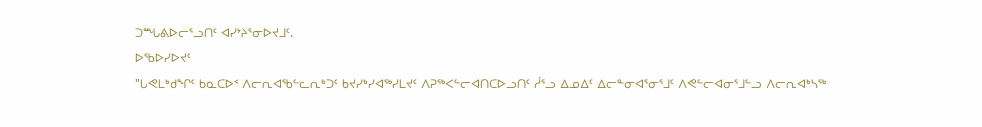ᑐᙵᕕᐅᓕᕐᓗᑎᑦ ᐊᓯᔾᔨᕐᓂᐅᔪᒧᑦ.
ᐅᖃᐅᓯᐅᔪᑦ
"ᒐᕙᒪᒃᑯᖏᑦ ᑲᓇᑕᐅᑉ ᐱᓕᕆᐊᖃᓪᓚᕆᒃᑐᑦ ᑲᔪᓯᒃᓯᐊᖅᓯᒪᔪᑦ ᐱᕈᖅᐸᓪᓕᐊᑎᑕᐅᓗᑎᑦ ᓲᕐᓗ ᐃᓄᐃᑦ ᐃᓕᓐᓂᐊᕐᓂᕐᒧᑦ ᐱᕙᓪᓕᐊᓂᕐᒧᓪᓗ ᐱᓕᕆᐊᒃᓴᖅ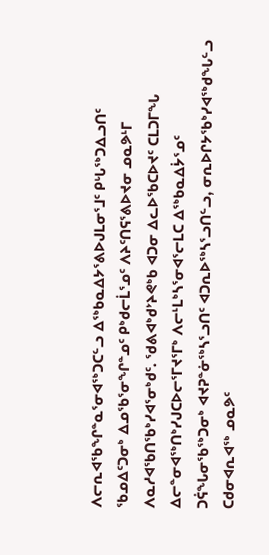ᐱᓕᕆᐊᖃᖏᓐᓇᕐᓂᐊᖅᑐᑕᓪᓗ ᐃᖅᑲᓇᐃᔭᕐᕕᐅᒍᒪᓂᕐᒧᑦ ᑭᒡᒐᖅᑐᐃᓗᑎᑦ ᖃᓄᐃᑦᑐᓂᒃ ᐃᓄᖃᕐᓂᖏᓐᓄᑦ ᑭᒃᑯᓕᒫᕐᓄᑦ ᐱᔨᑦᑎᕋᕐᕕᐅᔪᓂ ᓄᓇᕗᒻᒥ ᐱᓇᓱᐊᖃᑎᖃᒃᓯᐊᕐᓂᒃᑯᑦ. ᖁᕕᐊᒃᑯᔾᔨᕙᒃᑲ ᐊᑐᓂ ᐃᓚᐅᖃᑕᐅᔪᑦ ᑕᒪᑐᒥᖓ ᐃᓕᓐᓂᐊᖅᑎᒃᓯᒍᑕᐅᓕᕐᒥᔪᕐᒥᒃ ᐱᓕᒻᒪᒃᓴᕐᓂᐊᕐᓕᒪᑕ ᐃᖅᑲᓇᐃᔮᕐᓄᑦ ᑐᕌᖓᓂᖃᖅᑐᓂᒃ ᐊᔪᕈᓐᓃᖅᓴᕐᓗᑎᑦ ᐊᑐᕆᐅᖅᓴᕐᓗᑎᓪᓗ, ᓂᕆᐅᒋᔭᖃᒃᓯᐊᖅᑯᖓᓪᓗ ᑕᑯᓂᐊᕆᐊᖅ ᓄᓇᕗᑦ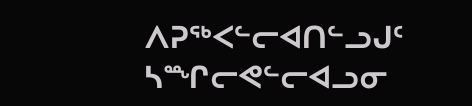ᐱᕈᖅᐸᓪᓕᐊᑎᓪᓗᒍᑦ ᓴᙱᓕᕙᓪᓕᐊᓗᓂ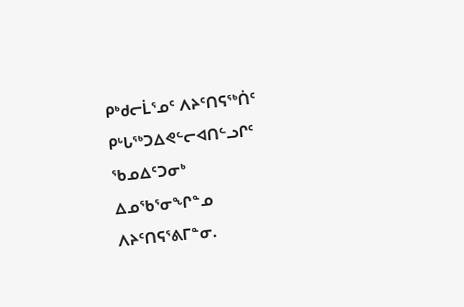ᑭᒃᑯᓕᒫᕐᓄᑦ ᐱᔨᑦᑎᕋᖅᑏᑦ ᑭᒡᒐᖅᑐᐃᕙᓪᓕᐊᑎᓪᓗᒋᑦ ᖃᓄᐃᑦᑐᓂᒃ ᐃᓄᖃᕐᓂᖏᓐᓄ ᐱᔨᑦᑎᕋᕐᕕᒥᓐᓂ.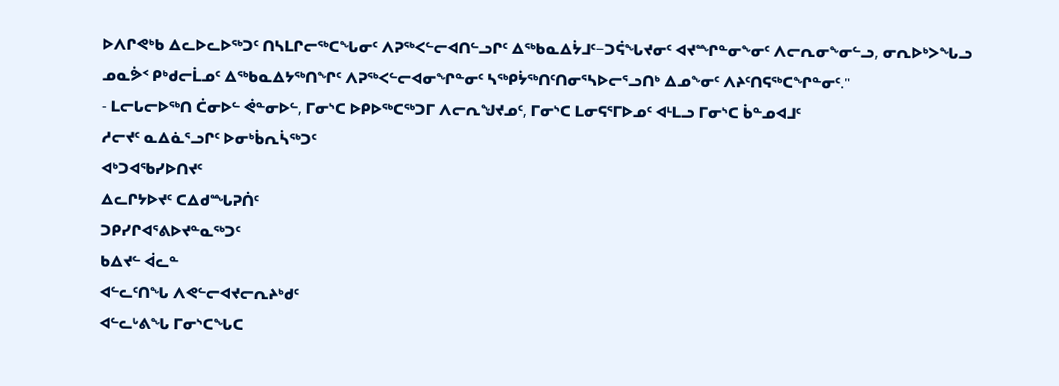ᐅᐱᒋᕙᒃᑲ ᐃᓚᐅᓚᐅᖅᑐᑦ ᑎᓴᒪᒋᓕᖅᑕᖓᓂᑦ ᐱᕈᖅᐸᓪᓕᐊᑎᓪᓗᒋᑦ ᐃᖅᑲᓇᐃᔮᒧᑦ−ᑐᕌᖓᔪᓂᑦ ᐊᔪᙱᓐᓂᖕᓂᑦ ᐱᓕᕆᓂᖕᓂᓪᓗ, ᓂᕆᐅᒃᐳᖓᓗ ᓄᓇᕘᑉ ᑭᒃᑯᓕᒫᓄᑦ ᐃᖅᑲᓇᐃᔭᖅᑎᖏᑦ ᐱᕈᖅᐸᓪᓕᐊᓂᖏᓐᓂᑦ ᓴᖅᑭᔮᖅᑎᑦᑎᓂᕐᓴᐅᓕᕐᓗᑎᒃ ᐃᓄᖕᓂᑦ ᐱᔨᑦᑎᕋᖅᑕᖏᓐᓂᑦ."
- ᒪᓕᒐᓕᐅᖅᑎ ᑖᓂᐅᓪ ᕚᓐᓂᐅᓪ, ᒥᓂᔅᑕ ᐅᑭᐅᖅᑕᖅᑐᒥ ᐱᓕᕆᖑᔪᓄᑦ, ᒥᓂᔅᑕ ᒪᓂᕋᕐᒥᐅᓄᑦ ᐊᒻᒪᓗ ᒥᓂᔅᑕ ᑳᓐᓄᐊᒧᑦ
ᓱᓕᔪᑦ ᓇᐃᓈᕐᓗᒋᑦ ᐅᓂᒃᑳᕆᓵᖅᑐᑦ
ᐊᒃᑐᐊᖃᓯᐅᑎᔪᑦ
ᐃᓚᒋᔭᐅᔪᑦ ᑕᐃᑯᙵᕈᑏᑦ
ᑐᑭᓯᒋᐊᕐᕕᐅᔪᓐᓇᖅᑐᑦ
ᑲᐃᔪᓪ ᐋᓚᓐ
ᐊᓪᓚᑦᑎᖓ ᐱᕙᓪᓕᐊᔪᓕᕆᔨᒃᑯᑦ
ᐊᓪᓚᒡᕕᖓ ᒥᓂᔅᑕᖓᑕ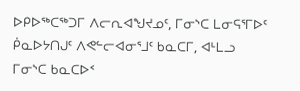ᐅᑭᐅᖅᑕᖅᑐᒥ ᐱᓕᕆᐊᖑᔪᓄᑦ, ᒥᓂᔅᑕ ᒪᓂᕋᕐᒥᐅᑦ ᑮᓇᐅᔭᑎᒍᑦ ᐱᕙᓪᓕᐊᓂᕐᒧᑦ ᑲᓇᑕᒥ, ᐊᒻᒪᓗ ᒥᓂᔅᑕ ᑲᓇᑕᐅᑉ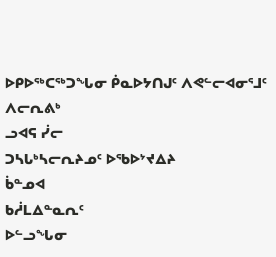ᐅᑭᐅᖅᑕᖅᑐᖓᓂ ᑮᓇᐅᔭᑎᒍᑦ ᐱᕙᓪᓕᐊᓂᕐᒧᑦ ᐱᓕᕆᕕᒃ
ᓗᐊᕋ ᓰᓕ
ᑐᓴᒐᒃᓴᓕᕆᔨᓄᑦ ᐅᖃᐅᔾᔪᐃᔨ
ᑳᓐᓄᐊ
ᑲᓲᒪᐃᓐᓇᕆᑦ
ᐅᓪᓗᖓᓂ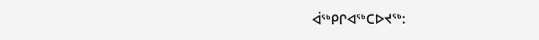ᐋᖅᑭᒋᐊᖅᑕᐅᔪᖅ: